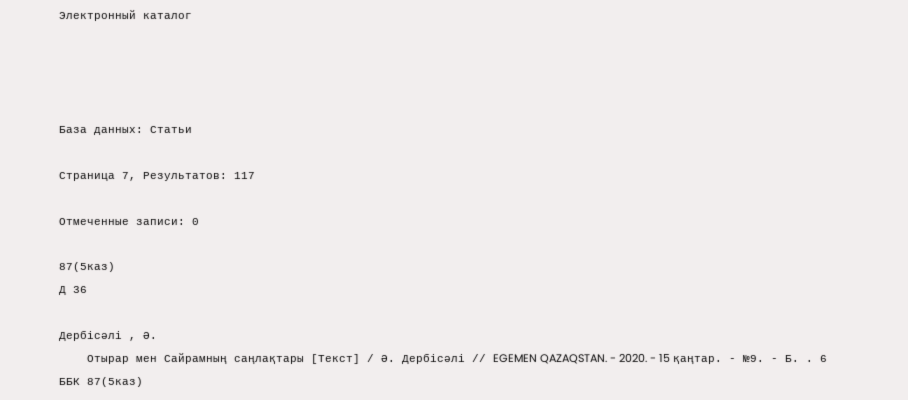Электронный каталог




База данных: Статьи

Страница 7, Результатов: 117

Отмеченные записи: 0

87(5каз)
Д 36

Дербісәлі , Ә.
    Отырар мен Сайрамның саңлақтары [Текст] / Ә. Дербісәлі // EGEMEN QAZAQSTAN. - 2020. - 15 қаңтар. - №9. - Б. . 6
ББК 87(5каз)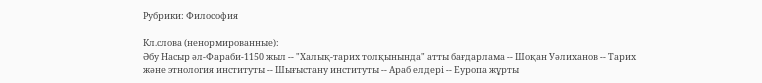Рубрики: Философия

Кл.слова (ненормированные):
Әбу Насыр әл-Фараби-1150 жыл -- "Халық-тарих толқынында" атты бағдарлама -- Шоқан Уәлиханов -- Тарих және этнология институты -- Шығыстану институты -- Араб елдері -- Еуропа жұрты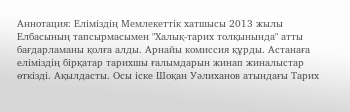Аннотация: Еліміздің Мемлекеттік хатшысы 2013 жылы Елбасының тапсырмасымен "Халық-тарих толқынында" атты бағдарламаны қолға алды. Арнайы комиссия құрды. Астанаға еліміздің бірқатар тарихшы ғалымдарын жинап жиналыстар өткізді. Ақылдасты. Осы іске Шоқан Уәлиханов атындағы Тарих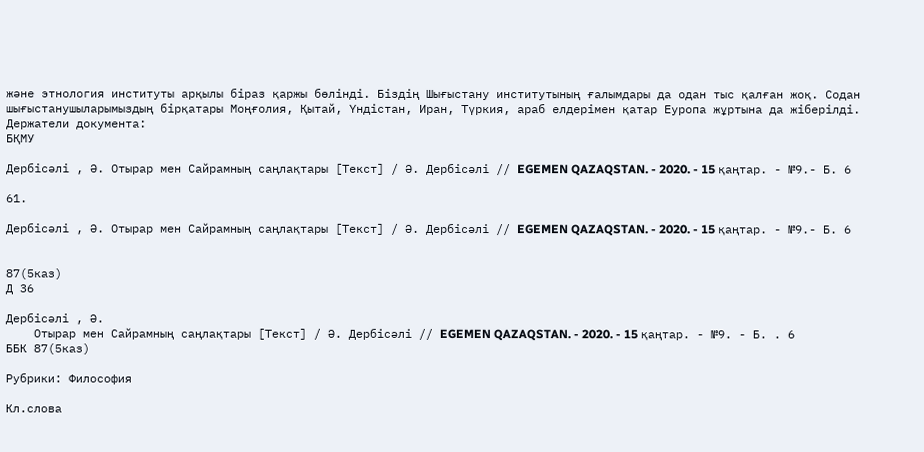және этнология институты арқылы біраз қаржы бөлінді. Біздің Шығыстану институтының ғалымдары да одан тыс қалған жоқ. Содан шығыстанушыларымыздың бірқатары Моңғолия, Қытай, Үндістан, Иран, Түркия, араб елдерімен қатар Еуропа жұртына да жіберілді.
Держатели документа:
БҚМУ

Дербісәлі , Ә. Отырар мен Сайрамның саңлақтары [Текст] / Ә. Дербісәлі // EGEMEN QAZAQSTAN. - 2020. - 15 қаңтар. - №9.- Б. 6

61.

Дербісәлі , Ә. Отырар мен Сайрамның саңлақтары [Текст] / Ә. Дербісәлі // EGEMEN QAZAQSTAN. - 2020. - 15 қаңтар. - №9.- Б. 6


87(5каз)
Д 36

Дербісәлі , Ә.
    Отырар мен Сайрамның саңлақтары [Текст] / Ә. Дербісәлі // EGEMEN QAZAQSTAN. - 2020. - 15 қаңтар. - №9. - Б. . 6
ББК 87(5каз)

Рубрики: Философия

Кл.слова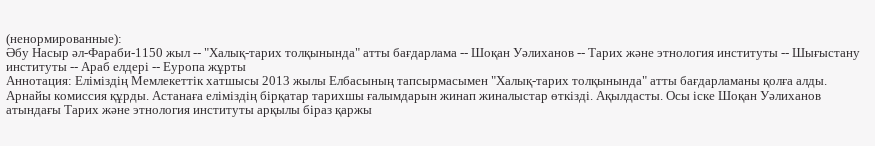(ненормированные):
Әбу Насыр әл-Фараби-1150 жыл -- "Халық-тарих толқынында" атты бағдарлама -- Шоқан Уәлиханов -- Тарих және этнология институты -- Шығыстану институты -- Араб елдері -- Еуропа жұрты
Аннотация: Еліміздің Мемлекеттік хатшысы 2013 жылы Елбасының тапсырмасымен "Халық-тарих толқынында" атты бағдарламаны қолға алды. Арнайы комиссия құрды. Астанаға еліміздің бірқатар тарихшы ғалымдарын жинап жиналыстар өткізді. Ақылдасты. Осы іске Шоқан Уәлиханов атындағы Тарих және этнология институты арқылы біраз қаржы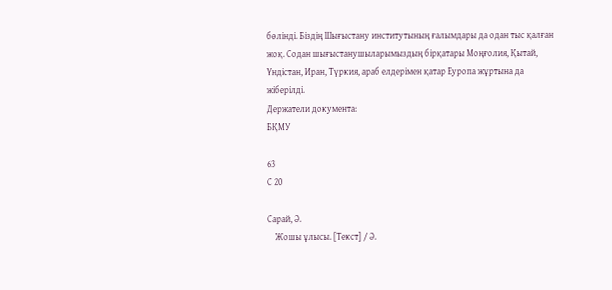бөлінді. Біздің Шығыстану институтының ғалымдары да одан тыс қалған жоқ. Содан шығыстанушыларымыздың бірқатары Моңғолия, Қытай, Үндістан, Иран, Түркия, араб елдерімен қатар Еуропа жұртына да жіберілді.
Держатели документа:
БҚМУ

63
С 20

Сарай, Ә.
    Жошы ұлысы. [Текст] / Ә.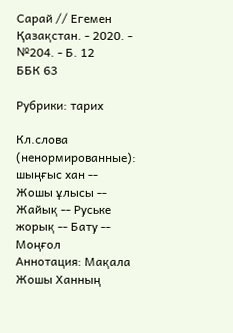Сарай // Егемен Қазақстан. - 2020. - №204. - Б. 12
ББК 63

Рубрики: тарих

Кл.слова (ненормированные):
шыңғыс хан -- Жошы ұлысы -- Жайық -- Руське жорық -- Бату -- Моңғол
Аннотация: Мақала Жошы Ханның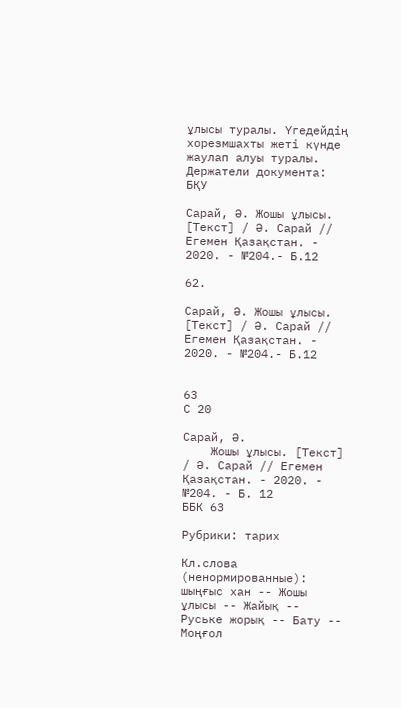ұлысы туралы. Үгедейдің хорезмшахты жеті күнде жаулап алуы туралы.
Держатели документа:
БҚУ

Сарай, Ә. Жошы ұлысы. [Текст] / Ә. Сарай // Егемен Қазақстан. - 2020. - №204.- Б.12

62.

Сарай, Ә. Жошы ұлысы. [Текст] / Ә. Сарай // Егемен Қазақстан. - 2020. - №204.- Б.12


63
С 20

Сарай, Ә.
    Жошы ұлысы. [Текст] / Ә. Сарай // Егемен Қазақстан. - 2020. - №204. - Б. 12
ББК 63

Рубрики: тарих

Кл.слова (ненормированные):
шыңғыс хан -- Жошы ұлысы -- Жайық -- Руське жорық -- Бату -- Моңғол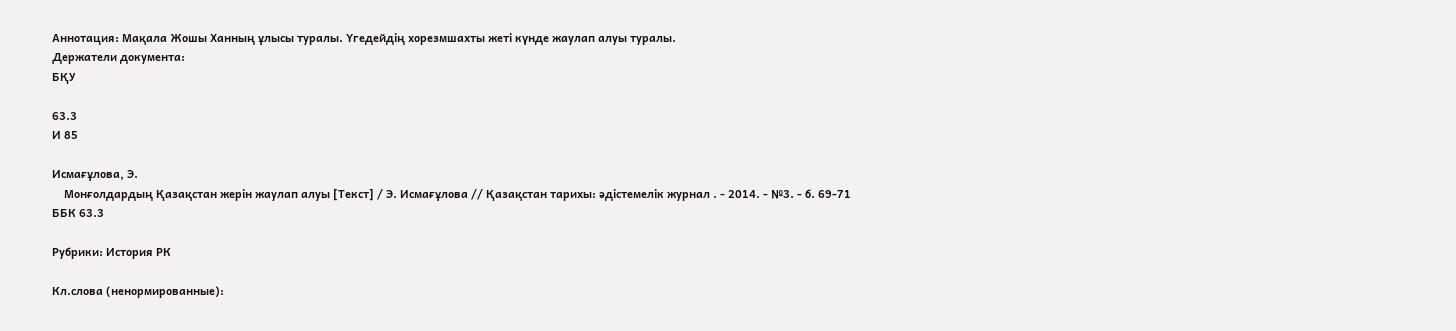Аннотация: Мақала Жошы Ханның ұлысы туралы. Үгедейдің хорезмшахты жеті күнде жаулап алуы туралы.
Держатели документа:
БҚУ

63.3
И 85

Исмағұлова, Э.
    Монғолдардың Қазақстан жерін жаулап алуы [Текст] / Э. Исмағұлова // Қазақстан тарихы: әдістемелік журнал . - 2014. - №3. - б. 69-71
ББК 63.3

Рубрики: История РК

Кл.слова (ненормированные):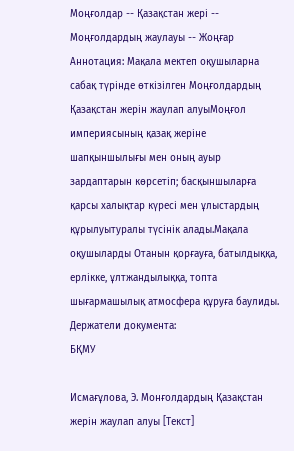Моңғолдар -- Қазақстан жері -- Моңғолдардың жаулауы -- Жоңғар
Аннотация: Мақала мектеп оқушыларна сабақ түрінде өткізілген Моңғолдардың Қазақстан жерін жаулап алуыМоңғол империясының қазақ жеріне шапқыншылығы мен оның ауыр зардаптарын көрсетіп; басқыншыларға қарсы халықтар күресі мен ұлыстардың құрылуытуралы түсінік алады.Мақала оқушыларды Отанын қорғауға, батылдыққа, ерлікке, ұлтжандылыққа, топта шығармашылық атмосфера құруға баулиды.
Держатели документа:
БҚМУ

Исмағұлова, Э. Монғолдардың Қазақстан жерін жаулап алуы [Текст]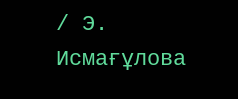/ Э. Исмағұлова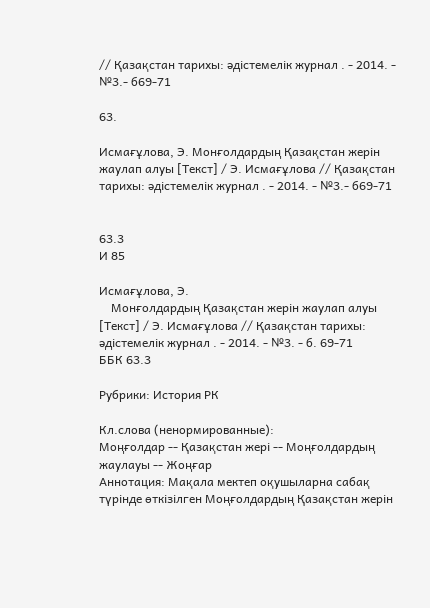// Қазақстан тарихы: әдістемелік журнал . - 2014. - №3.- б69-71

63.

Исмағұлова, Э. Монғолдардың Қазақстан жерін жаулап алуы [Текст] / Э. Исмағұлова // Қазақстан тарихы: әдістемелік журнал . - 2014. - №3.- б69-71


63.3
И 85

Исмағұлова, Э.
    Монғолдардың Қазақстан жерін жаулап алуы [Текст] / Э. Исмағұлова // Қазақстан тарихы: әдістемелік журнал . - 2014. - №3. - б. 69-71
ББК 63.3

Рубрики: История РК

Кл.слова (ненормированные):
Моңғолдар -- Қазақстан жері -- Моңғолдардың жаулауы -- Жоңғар
Аннотация: Мақала мектеп оқушыларна сабақ түрінде өткізілген Моңғолдардың Қазақстан жерін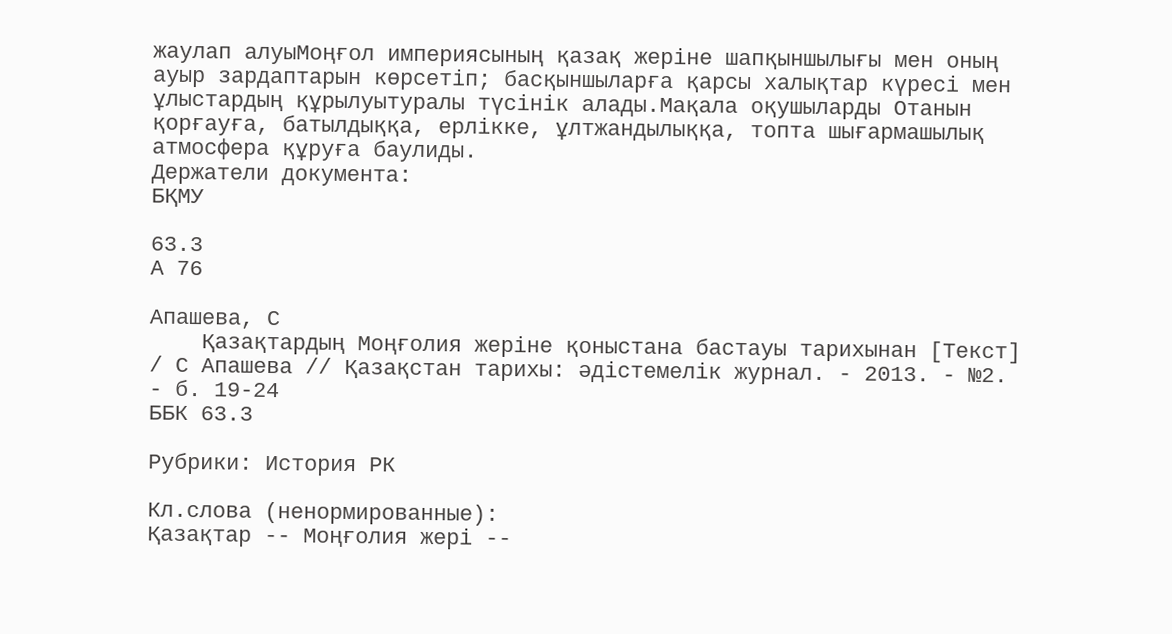жаулап алуыМоңғол империясының қазақ жеріне шапқыншылығы мен оның ауыр зардаптарын көрсетіп; басқыншыларға қарсы халықтар күресі мен ұлыстардың құрылуытуралы түсінік алады.Мақала оқушыларды Отанын қорғауға, батылдыққа, ерлікке, ұлтжандылыққа, топта шығармашылық атмосфера құруға баулиды.
Держатели документа:
БҚМУ

63.3
А 76

Апашева, С
    Қазақтардың Моңғолия жеріне қоныстана бастауы тарихынан [Текст] / С Апашева // Қазақстан тарихы: әдістемелік журнал. - 2013. - №2. - б. 19-24
ББК 63.3

Рубрики: История РК

Кл.слова (ненормированные):
Қазақтар -- Моңғолия жері --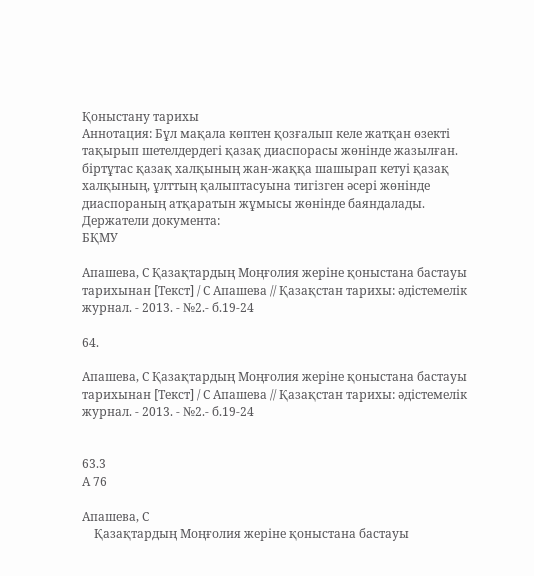Қоныстану тарихы
Аннотация: Бұл мақала көптен қозғалып келе жатқан өзекті тақырып шетелдердегі қазақ диаспорасы жөнінде жазылған. біртұтас қазақ халқының жан-жаққа шашырап кетуі қазақ халқының, ұлттың қалыптасуына тигізген әсері жөнінде диаспораның атқаратын жұмысы жөнінде баяндалады.
Держатели документа:
БҚМУ

Апашева, С Қазақтардың Моңғолия жеріне қоныстана бастауы тарихынан [Текст] / С Апашева // Қазақстан тарихы: әдістемелік журнал. - 2013. - №2.- б.19-24

64.

Апашева, С Қазақтардың Моңғолия жеріне қоныстана бастауы тарихынан [Текст] / С Апашева // Қазақстан тарихы: әдістемелік журнал. - 2013. - №2.- б.19-24


63.3
А 76

Апашева, С
    Қазақтардың Моңғолия жеріне қоныстана бастауы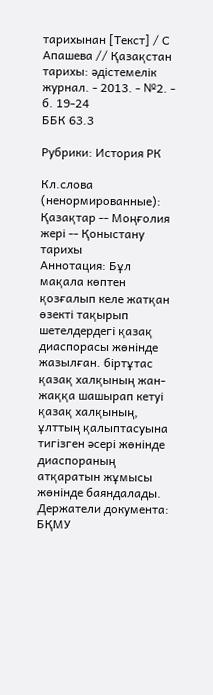тарихынан [Текст] / С Апашева // Қазақстан тарихы: әдістемелік журнал. - 2013. - №2. - б. 19-24
ББК 63.3

Рубрики: История РК

Кл.слова (ненормированные):
Қазақтар -- Моңғолия жері -- Қоныстану тарихы
Аннотация: Бұл мақала көптен қозғалып келе жатқан өзекті тақырып шетелдердегі қазақ диаспорасы жөнінде жазылған. біртұтас қазақ халқының жан-жаққа шашырап кетуі қазақ халқының, ұлттың қалыптасуына тигізген әсері жөнінде диаспораның атқаратын жұмысы жөнінде баяндалады.
Держатели документа:
БҚМУ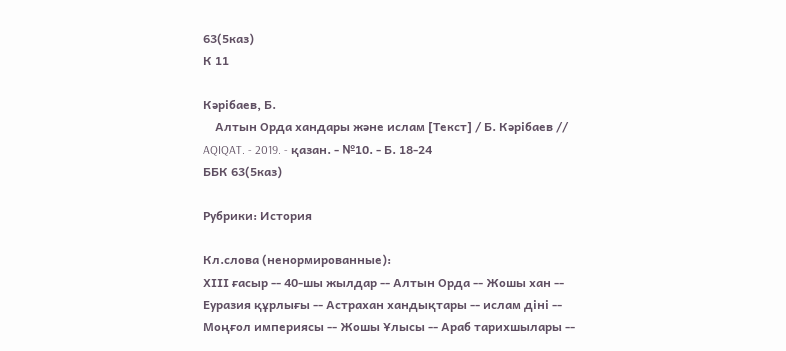63(5каз)
К 11

Кәрібаев, Б.
    Алтын Орда хандары және ислам [Текст] / Б. Кәрібаев // AQIQAT. - 2019. - қазан. - №10. - Б. 18-24
ББК 63(5каз)

Рубрики: История

Кл.слова (ненормированные):
ХІІІ ғасыр -- 40-шы жылдар -- Алтын Орда -- Жошы хан -- Еуразия құрлығы -- Астрахан хандықтары -- ислам діні -- Моңғол империясы -- Жошы Ұлысы -- Араб тарихшылары --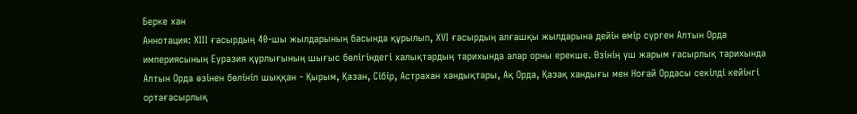Берке хан
Аннотация: ХІІІ ғасырдың 40-шы жылдарының басында құрылып, ХVІ ғасырдың алғашқы жылдарына дейін өмір сүрген Алтын Орда империясының Еуразия құрлығының шығыс бөлігіндегі халықтардың тарихында алар орны ерекше. Өзінің үш жарым ғасырлық тарихында Алтын Орда өзінен бөлініп шыққан - Қырым, Қазан, Сібір, Астрахан хандықтары, Ақ Орда, Қазақ хандығы мен Ноғай Ордасы секілді кейінгі ортағасырлық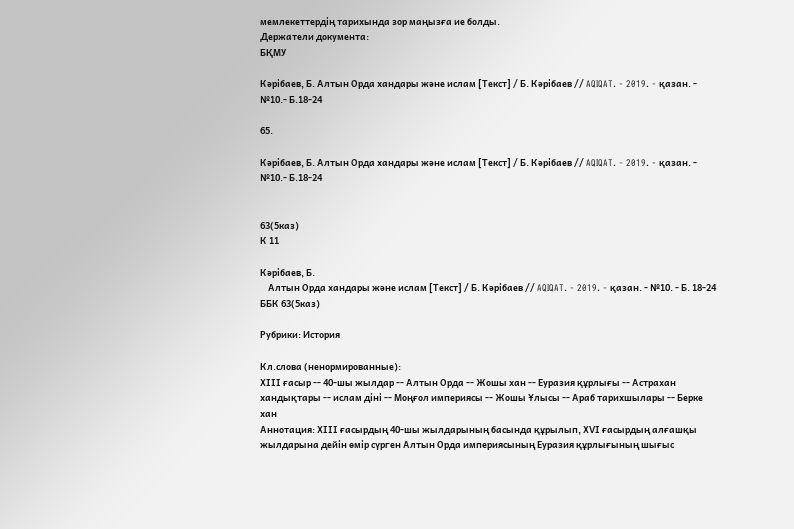мемлекеттердің тарихында зор маңызға ие болды.
Держатели документа:
БҚМУ

Кәрібаев, Б. Алтын Орда хандары және ислам [Текст] / Б. Кәрібаев // AQIQAT. - 2019. - қазан. - №10.- Б.18-24

65.

Кәрібаев, Б. Алтын Орда хандары және ислам [Текст] / Б. Кәрібаев // AQIQAT. - 2019. - қазан. - №10.- Б.18-24


63(5каз)
К 11

Кәрібаев, Б.
    Алтын Орда хандары және ислам [Текст] / Б. Кәрібаев // AQIQAT. - 2019. - қазан. - №10. - Б. 18-24
ББК 63(5каз)

Рубрики: История

Кл.слова (ненормированные):
ХІІІ ғасыр -- 40-шы жылдар -- Алтын Орда -- Жошы хан -- Еуразия құрлығы -- Астрахан хандықтары -- ислам діні -- Моңғол империясы -- Жошы Ұлысы -- Араб тарихшылары -- Берке хан
Аннотация: ХІІІ ғасырдың 40-шы жылдарының басында құрылып, ХVІ ғасырдың алғашқы жылдарына дейін өмір сүрген Алтын Орда империясының Еуразия құрлығының шығыс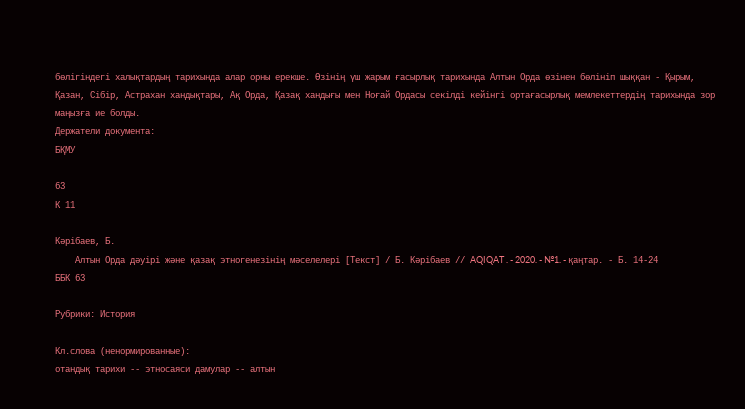бөлігіндегі халықтардың тарихында алар орны ерекше. Өзінің үш жарым ғасырлық тарихында Алтын Орда өзінен бөлініп шыққан - Қырым, Қазан, Сібір, Астрахан хандықтары, Ақ Орда, Қазақ хандығы мен Ноғай Ордасы секілді кейінгі ортағасырлық мемлекеттердің тарихында зор маңызға ие болды.
Держатели документа:
БҚМУ

63
К 11

Кәрібаев, Б.
    Алтын Орда дәуірі және қазақ этногенезінің мәселелері [Текст] / Б. Кәрібаев // AQIQAT . - 2020. - №1. - қаңтар. - Б. 14-24
ББК 63

Рубрики: История

Кл.слова (ненормированные):
отандық тарихи -- этносаяси дамулар -- алтын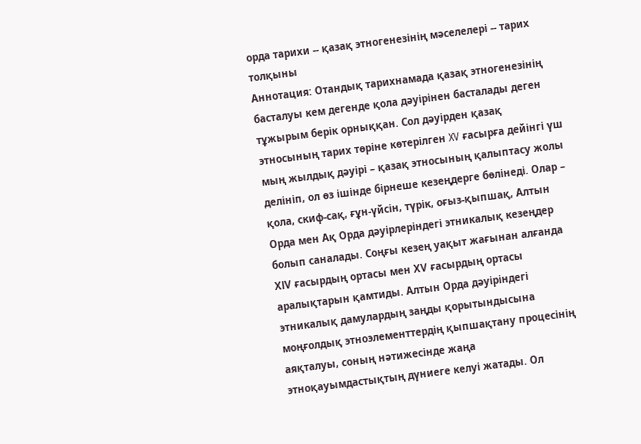орда тарихи -- қазақ этногенезінің мәселелері -- тарих толқыны
Аннотация: Отандық тарихнамада қазақ этногенезінің басталуы кем дегенде қола дәуірінен басталады деген тұжырым берік орныққан. Сол дәуірден қазақ этносының тарих төріне көтерілген XV ғасырға дейінгі үш мың жылдық дәуірі – қазақ этносының қалыптасу жолы делініп, ол өз ішінде бірнеше кезеңдерге бөлінеді. Олар – қола, скиф-сақ, ғұн-үйсін, түрік, оғыз-қыпшақ, Алтын Орда мен Ақ Орда дәуірлеріндегі этникалық кезеңдер болып саналады. Соңғы кезең уақыт жағынан алғанда ХІV ғасырдың ортасы мен ХV ғасырдың ортасы аралықтарын қамтиды. Алтын Орда дәуіріндегі этникалық дамулардың заңды қорытындысына моңғолдық этноэлементтердің қыпшақтану процесінің аяқталуы, соның нәтижесінде жаңа этноқауымдастықтың дүниеге келуі жатады. Ол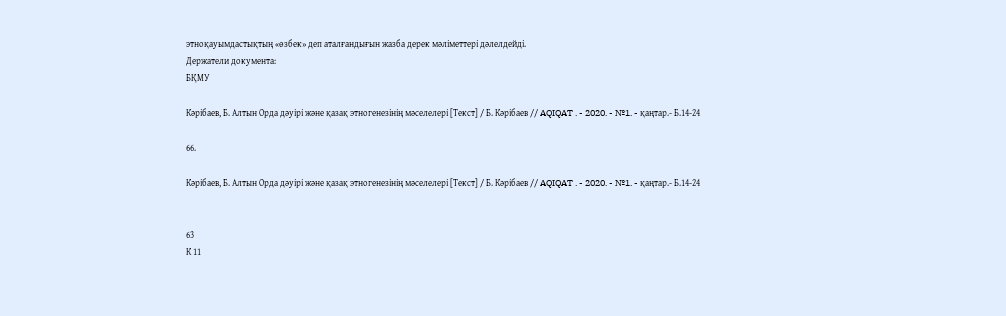этноқауымдастықтың «өзбек» деп аталғандығын жазба дерек мәліметтері дәлелдейді.
Держатели документа:
БҚМУ

Кәрібаев, Б. Алтын Орда дәуірі және қазақ этногенезінің мәселелері [Текст] / Б. Кәрібаев // AQIQAT . - 2020. - №1. - қаңтар.- Б.14-24

66.

Кәрібаев, Б. Алтын Орда дәуірі және қазақ этногенезінің мәселелері [Текст] / Б. Кәрібаев // AQIQAT . - 2020. - №1. - қаңтар.- Б.14-24


63
К 11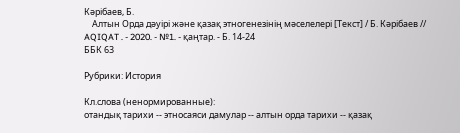Кәрібаев, Б.
    Алтын Орда дәуірі және қазақ этногенезінің мәселелері [Текст] / Б. Кәрібаев // AQIQAT . - 2020. - №1. - қаңтар. - Б. 14-24
ББК 63

Рубрики: История

Кл.слова (ненормированные):
отандық тарихи -- этносаяси дамулар -- алтын орда тарихи -- қазақ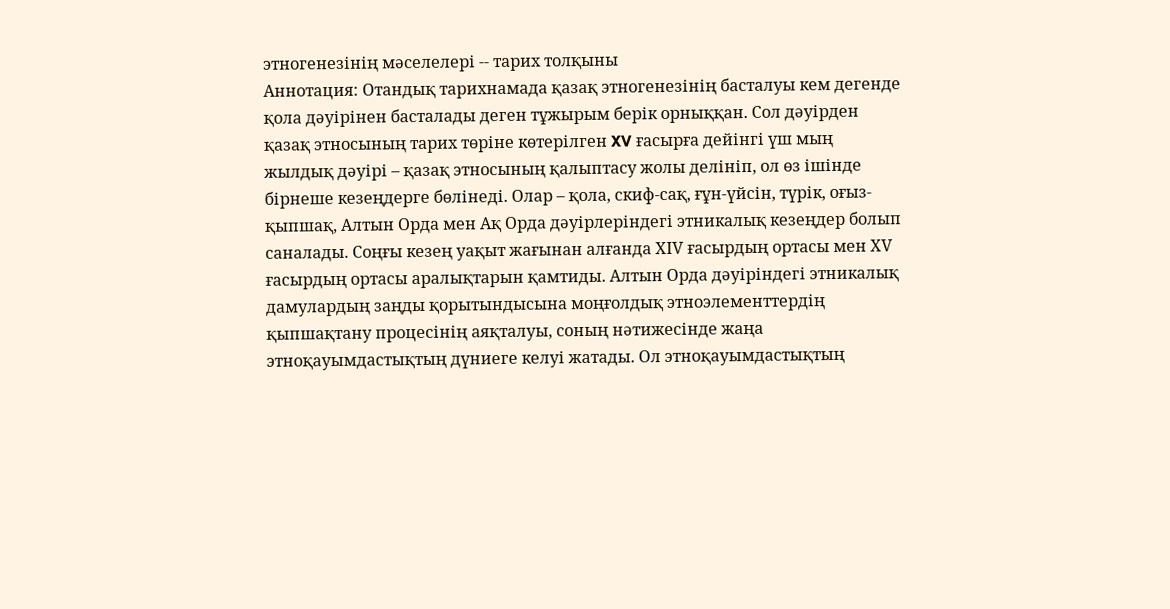этногенезінің мәселелері -- тарих толқыны
Аннотация: Отандық тарихнамада қазақ этногенезінің басталуы кем дегенде қола дәуірінен басталады деген тұжырым берік орныққан. Сол дәуірден қазақ этносының тарих төріне көтерілген XV ғасырға дейінгі үш мың жылдық дәуірі – қазақ этносының қалыптасу жолы делініп, ол өз ішінде бірнеше кезеңдерге бөлінеді. Олар – қола, скиф-сақ, ғұн-үйсін, түрік, оғыз-қыпшақ, Алтын Орда мен Ақ Орда дәуірлеріндегі этникалық кезеңдер болып саналады. Соңғы кезең уақыт жағынан алғанда ХІV ғасырдың ортасы мен ХV ғасырдың ортасы аралықтарын қамтиды. Алтын Орда дәуіріндегі этникалық дамулардың заңды қорытындысына моңғолдық этноэлементтердің қыпшақтану процесінің аяқталуы, соның нәтижесінде жаңа этноқауымдастықтың дүниеге келуі жатады. Ол этноқауымдастықтың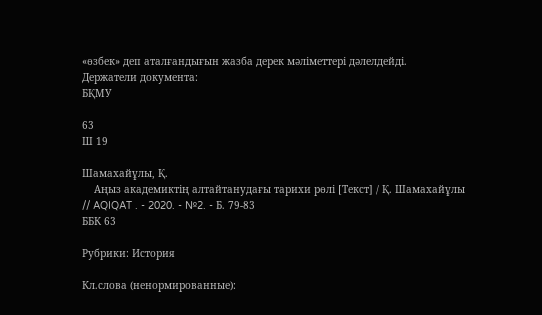«өзбек» деп аталғандығын жазба дерек мәліметтері дәлелдейді.
Держатели документа:
БҚМУ

63
Ш 19

Шамахайұлы, Қ.
    Аңыз академиктің алтайтанудағы тарихи рөлі [Текст] / Қ. Шамахайұлы // AQIQAT . - 2020. - №2. - Б. 79-83
ББК 63

Рубрики: История

Кл.слова (ненормированные):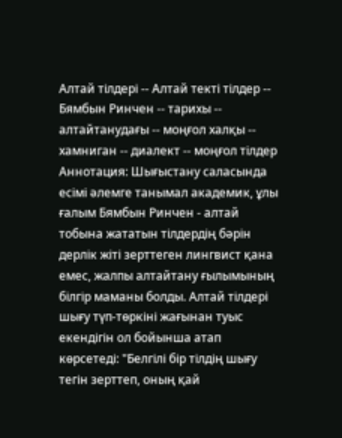Алтай тілдері -- Алтай текті тілдер -- Бямбын Ринчен -- тарихы -- алтайтанудағы -- моңғол халқы -- хамниган -- диалект -- моңғол тілдер
Аннотация: Шығыстану саласында есімі әлемге танымал академик, ұлы ғалым Бямбын Ринчен - алтай тобына жататын тілдердің бәрін дерлік жіті зерттеген лингвист қана емес, жалпы алтайтану ғылымының білгір маманы болды. Алтай тілдері шығу түп-төркіні жағынан туыс екендігін ол бойынша атап көрсетеді: "Белгілі бір тілдің шығу тегін зерттеп, оның қай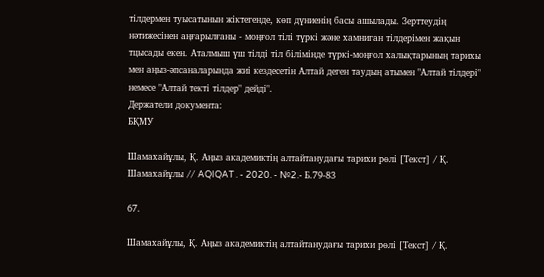тілдермен туысатынын жіктегенде, көп дүниенің басы ашылады. Зерттеудің нәтижесінен аңғарылғаны - моңғол тілі түркі және хамниган тілдерімен жақын тцысады екен. Аталмыш үш тілді тіл білімінде түркі-моңғол халықтарының тарихы мен аңыз-әпсаналарында жиі кездесетін Алтай деген таудың атымен "Алтай тілдері" немесе "Алтай текті тілдер" дейді".
Держатели документа:
БҚМУ

Шамахайұлы, Қ. Аңыз академиктің алтайтанудағы тарихи рөлі [Текст] / Қ. Шамахайұлы // AQIQAT . - 2020. - №2.- Б.79-83

67.

Шамахайұлы, Қ. Аңыз академиктің алтайтанудағы тарихи рөлі [Текст] / Қ.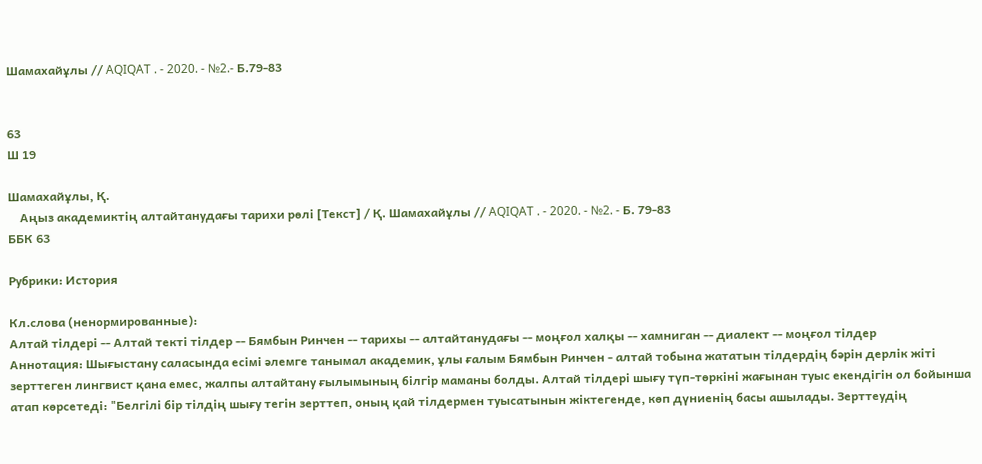Шамахайұлы // AQIQAT . - 2020. - №2.- Б.79-83


63
Ш 19

Шамахайұлы, Қ.
    Аңыз академиктің алтайтанудағы тарихи рөлі [Текст] / Қ. Шамахайұлы // AQIQAT . - 2020. - №2. - Б. 79-83
ББК 63

Рубрики: История

Кл.слова (ненормированные):
Алтай тілдері -- Алтай текті тілдер -- Бямбын Ринчен -- тарихы -- алтайтанудағы -- моңғол халқы -- хамниган -- диалект -- моңғол тілдер
Аннотация: Шығыстану саласында есімі әлемге танымал академик, ұлы ғалым Бямбын Ринчен - алтай тобына жататын тілдердің бәрін дерлік жіті зерттеген лингвист қана емес, жалпы алтайтану ғылымының білгір маманы болды. Алтай тілдері шығу түп-төркіні жағынан туыс екендігін ол бойынша атап көрсетеді: "Белгілі бір тілдің шығу тегін зерттеп, оның қай тілдермен туысатынын жіктегенде, көп дүниенің басы ашылады. Зерттеудің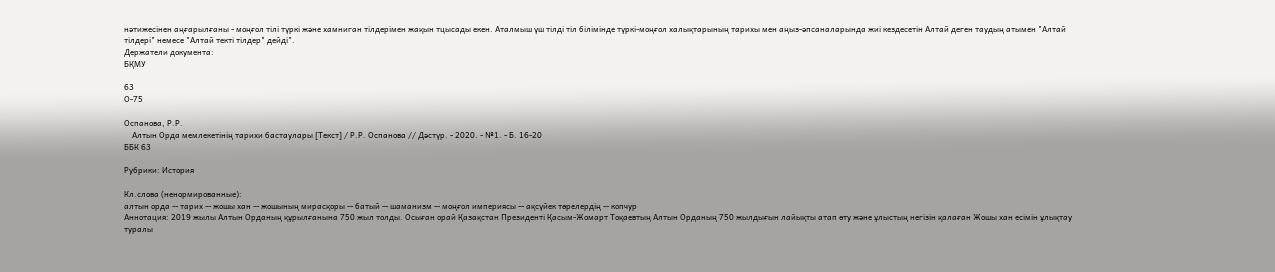нәтижесінен аңғарылғаны - моңғол тілі түркі және хамниган тілдерімен жақын тцысады екен. Аталмыш үш тілді тіл білімінде түркі-моңғол халықтарының тарихы мен аңыз-әпсаналарында жиі кездесетін Алтай деген таудың атымен "Алтай тілдері" немесе "Алтай текті тілдер" дейді".
Держатели документа:
БҚМУ

63
О-75

Оспанова, Р.Р.
    Алтын Орда мемлекетінің тарихи бастаулары [Текст] / Р.Р. Оспанова // Дәстүр. - 2020. - №1. - Б. 16-20
ББК 63

Рубрики: История

Кл.слова (ненормированные):
алтын орда -- тарих -- жошы хан -- жошының мирасқоры -- батый -- шаманизм -- моңғол империясы -- ақсүйек төрелердің -- копчур
Аннотация: 2019 жылы Алтын Орданың құрылғанына 750 жыл толды. Осыған орай Қазақстан Президенті Қасым-Жомарт Тоқаевтың Алтын Орданың 750 жылдығын лайықты атап өту және ұлыстың негізін қалаған Жошы хан есімін ұлықтау туралы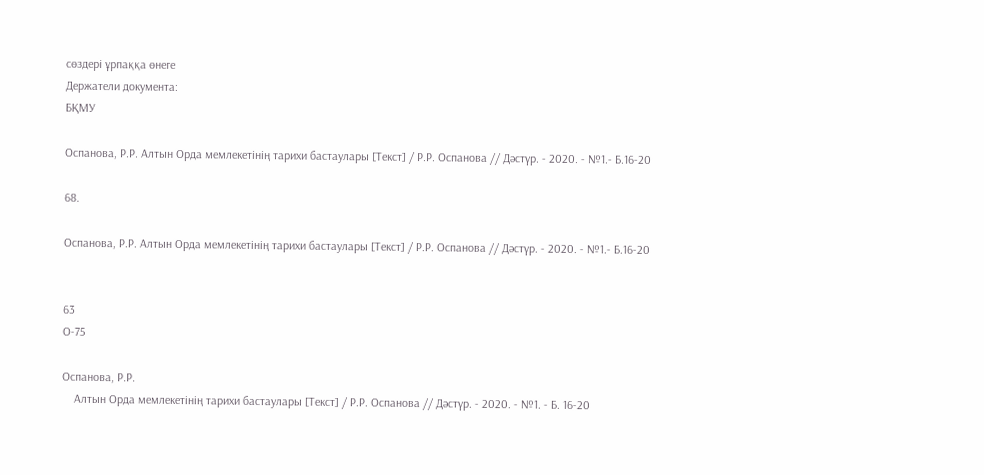сөздері ұрпаққа өнеге
Держатели документа:
БҚМУ

Оспанова, Р.Р. Алтын Орда мемлекетінің тарихи бастаулары [Текст] / Р.Р. Оспанова // Дәстүр. - 2020. - №1.- Б.16-20

68.

Оспанова, Р.Р. Алтын Орда мемлекетінің тарихи бастаулары [Текст] / Р.Р. Оспанова // Дәстүр. - 2020. - №1.- Б.16-20


63
О-75

Оспанова, Р.Р.
    Алтын Орда мемлекетінің тарихи бастаулары [Текст] / Р.Р. Оспанова // Дәстүр. - 2020. - №1. - Б. 16-20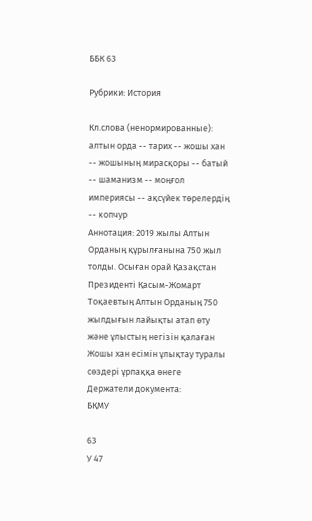ББК 63

Рубрики: История

Кл.слова (ненормированные):
алтын орда -- тарих -- жошы хан -- жошының мирасқоры -- батый -- шаманизм -- моңғол империясы -- ақсүйек төрелердің -- копчур
Аннотация: 2019 жылы Алтын Орданың құрылғанына 750 жыл толды. Осыған орай Қазақстан Президенті Қасым-Жомарт Тоқаевтың Алтын Орданың 750 жылдығын лайықты атап өту және ұлыстың негізін қалаған Жошы хан есімін ұлықтау туралы сөздері ұрпаққа өнеге
Держатели документа:
БҚМУ

63
У 47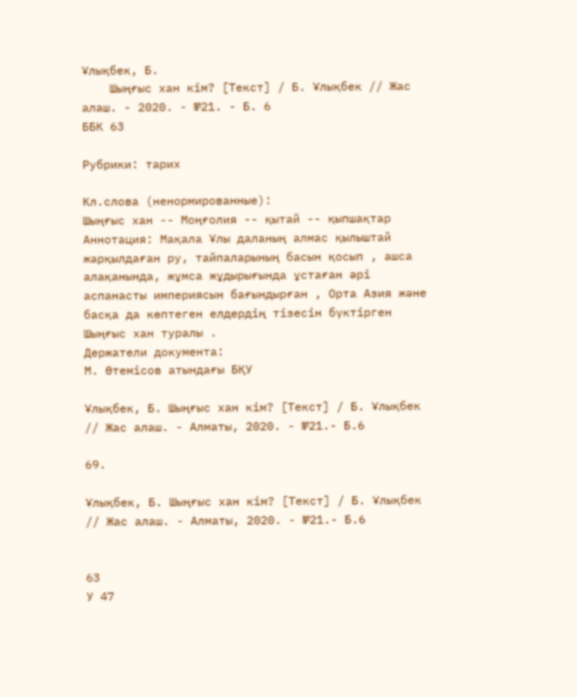Ұлықбек, Б.
    Шыңғыс хан кім? [Текст] / Б. Ұлықбек // Жас алаш. - 2020. - №21. - Б. 6
ББК 63

Рубрики: тарих

Кл.слова (ненормированные):
Шыңғыс хан -- Моңғолия -- қытай -- қыпшақтар
Аннотация: Мақала Ұлы даланың алмас қылыштай жарқылдаған ру, тайпаларының басын қосып , ашса алақанында, жұмса жұдырығында ұстаған әрі аспанасты империясын бағындырған , Орта Азия және басқа да көптеген елдердің тізесін бүктірген Шыңғыс хан туралы .
Держатели документа:
М. Өтемісов атындағы БҚУ

Ұлықбек, Б. Шыңғыс хан кім? [Текст] / Б. Ұлықбек // Жас алаш. - Алматы, 2020. - №21.- Б.6

69.

Ұлықбек, Б. Шыңғыс хан кім? [Текст] / Б. Ұлықбек // Жас алаш. - Алматы, 2020. - №21.- Б.6


63
У 47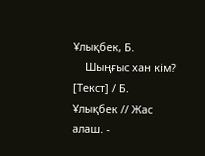Ұлықбек, Б.
    Шыңғыс хан кім? [Текст] / Б. Ұлықбек // Жас алаш. -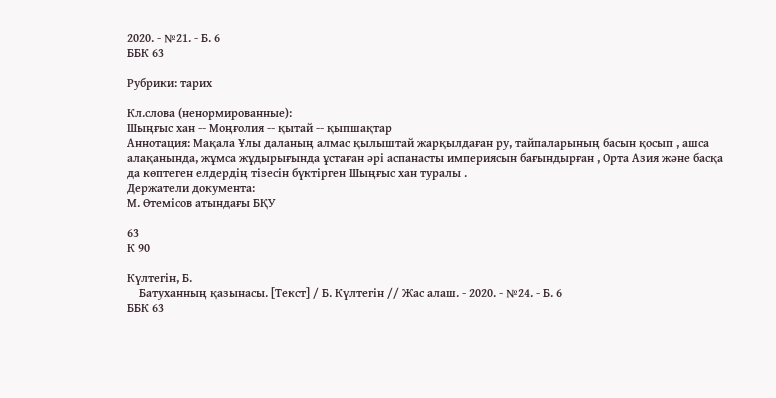2020. - №21. - Б. 6
ББК 63

Рубрики: тарих

Кл.слова (ненормированные):
Шыңғыс хан -- Моңғолия -- қытай -- қыпшақтар
Аннотация: Мақала Ұлы даланың алмас қылыштай жарқылдаған ру, тайпаларының басын қосып , ашса алақанында, жұмса жұдырығында ұстаған әрі аспанасты империясын бағындырған , Орта Азия және басқа да көптеген елдердің тізесін бүктірген Шыңғыс хан туралы .
Держатели документа:
М. Өтемісов атындағы БҚУ

63
К 90

Күлтегін, Б.
    Батуханның қазынасы. [Текст] / Б. Күлтегін // Жас алаш. - 2020. - №24. - Б. 6
ББК 63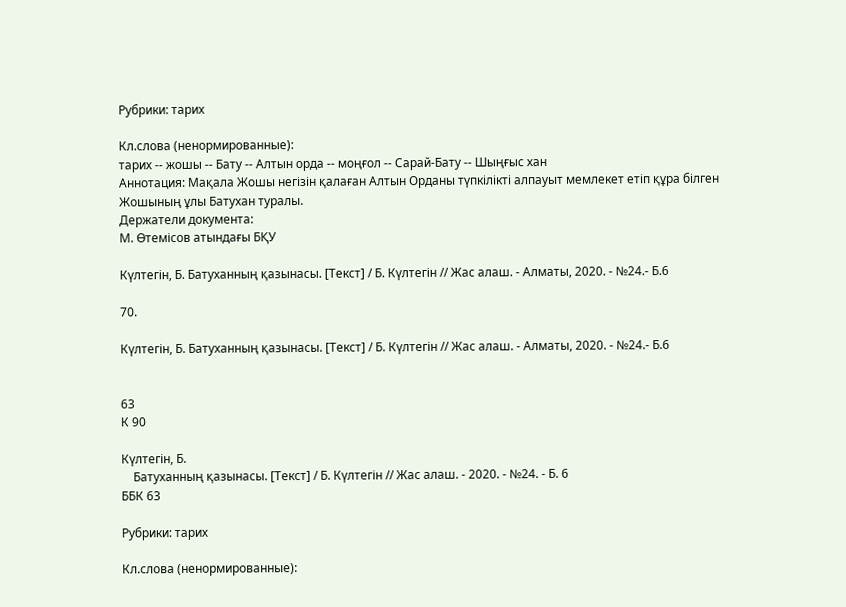Рубрики: тарих

Кл.слова (ненормированные):
тарих -- жошы -- Бату -- Алтын орда -- моңғол -- Сарай-Бату -- Шыңғыс хан
Аннотация: Мақала Жошы негізін қалаған Алтын Орданы түпкілікті алпауыт мемлекет етіп құра білген Жошының ұлы Батухан туралы.
Держатели документа:
М. Өтемісов атындағы БҚУ

Күлтегін, Б. Батуханның қазынасы. [Текст] / Б. Күлтегін // Жас алаш. - Алматы, 2020. - №24.- Б.6

70.

Күлтегін, Б. Батуханның қазынасы. [Текст] / Б. Күлтегін // Жас алаш. - Алматы, 2020. - №24.- Б.6


63
К 90

Күлтегін, Б.
    Батуханның қазынасы. [Текст] / Б. Күлтегін // Жас алаш. - 2020. - №24. - Б. 6
ББК 63

Рубрики: тарих

Кл.слова (ненормированные):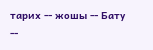тарих -- жошы -- Бату --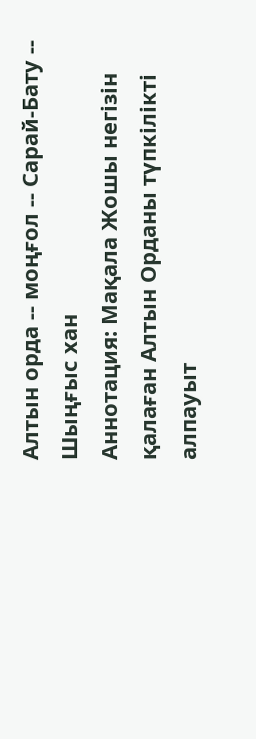Алтын орда -- моңғол -- Сарай-Бату -- Шыңғыс хан
Аннотация: Мақала Жошы негізін қалаған Алтын Орданы түпкілікті алпауыт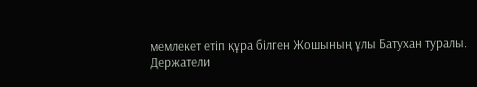мемлекет етіп құра білген Жошының ұлы Батухан туралы.
Держатели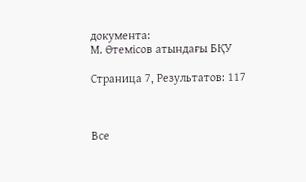документа:
М. Өтемісов атындағы БҚУ

Страница 7, Результатов: 117



Все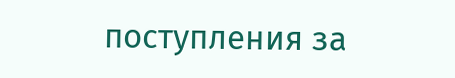поступления за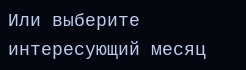Или выберите интересующий месяц